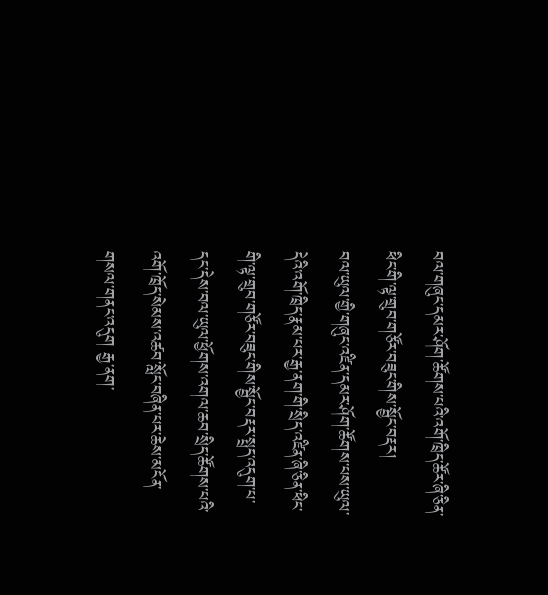བལ་གཞུང་དམར་ཤོག་ཚོགས་པའི་འགོ་ཁྲིད་ཚོར་ཞི་ཅིན་ཕིང་གི་ལྟ་གྲུབ་གཙོར་བཟུང་གིས་སྦྱོང་བརྡར།
བལ་ཡུལ་གྱི་གཞུང་འཛིན་དམར་ཤོག་ཚོགས་པས་ཡུལ་དེའི་འགོ་ཁྲིད་རྣམ་པར་རྒྱ་ནག་གི་སྲིད་འཛིན་ཞི་ཅིན་ཕིང་གི་ལྟ་གྲུབ་གཙོར་བཟུང་གིས་སྦྱོང་བརྡར་སྤྲད་འདུག་པ་དང་དེས་བལ་ཡུལ་ཕྱོགས་འགལ་ཆབ་སྲིད་ཚོགས་པའི་འགོ་ཁྲོད་སེམས་འཚབ་སློང་བཞིན་པར་ཆེས་མངོན་གསལ་གནང་འདུག རྒྱ་ནག་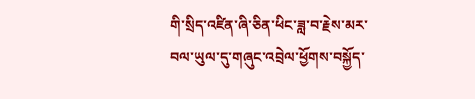གི་སྲིད་འཛིན་ཞི་ཅིན་ཕིང་ཟླ་བ་རྗེས་མར་བལ་ཡུལ་དུ་གཞུང་འབྲེལ་ཕྱོགས་བསྐྱོད་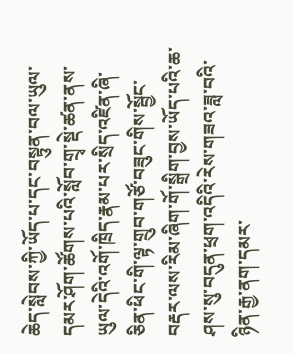ཆེད་སླེབས་ཀྱི་ཡོད་པ་དང་བསྟུན་བལ་ཡུལ་དམར་ཤོག་ཚོགས་པའི་སློབ་གྲྭ་སྡེ་ཚན་ནས་ཡུལ་དེའི་འགོ་ཁྲིད་རྣམ་པར་སྲིད་འཛིན་ཞི་ཅིན་ཕིང་གི་ལྟ་གྲུབ་གཙོ་བཟུང་གིས་སྦྱོང་བརྡར་ལས་རིམ་ཞིག་གོ་སྒྲིག་བྱས་ཡོད་པའི་ཆ་ཤས་སུ་བདུན་ཕྲག་འདིའི་རེས་གཟའ་ཟླ་བའི་ཉིན་རྒྱ་ནག་དམར་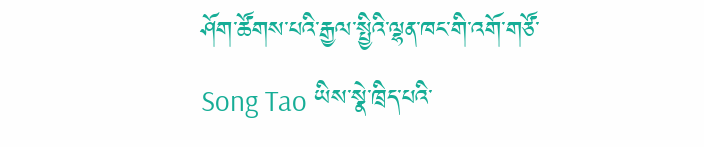ཤོག་ཚོགས་པའི་རྒྱལ་སྤྱིའི་ལྷན་ཁང་གི་འགོ་གཙོ་ Song Tao ཡིས་སྣེ་ཁྲིད་པའི་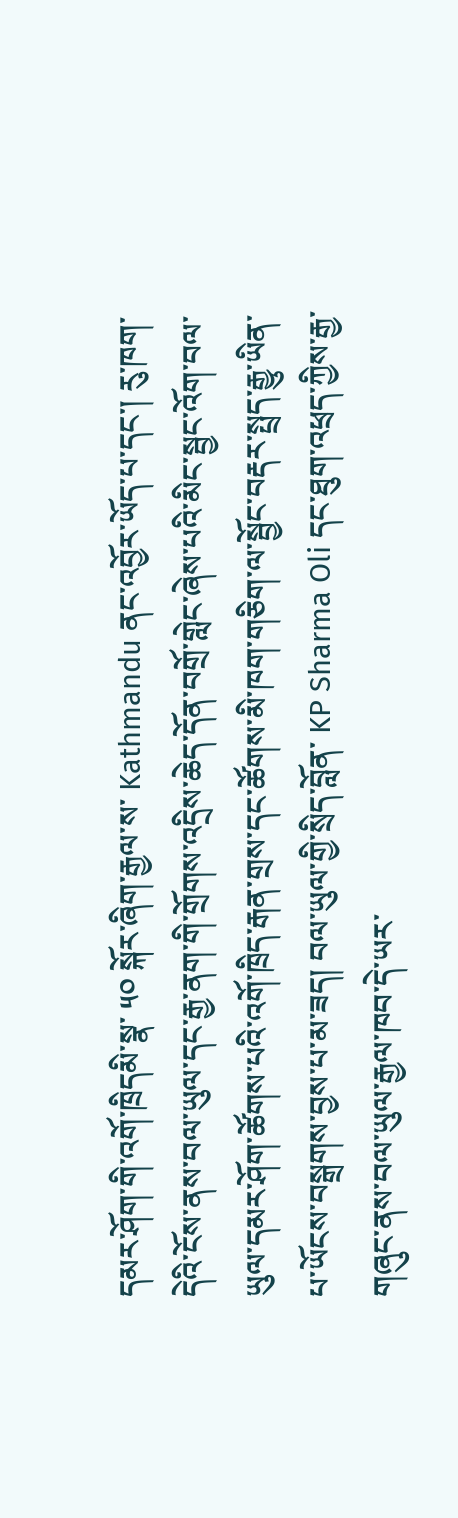དམར་ཤོག་གི་འགོ་ཁྲིདམི་སྣ་ ༥༠ སྐོར་ཞིག་རྒྱལ་ས་ Kathmandu ནང་འབྱོར་ཡོད་པ་དང་། རུ་ཁག་དེའི་ངོས་ནས་བལ་ཡུལ་དང་རྒྱ་ནག་གི་གྲོགས་འདྲིས་ཆེད་དོན་བགྲོ་གླེང་ཞེས་པའི་མིང་སྦྱང་འོག་བལ་ཡུལ་དམར་ཤོག་ཚོགས་པའི་འགོ་ཁྲིད་རྒན་གྲས་དང་ཚོགས་མི་ཁག་གཅིག་ལ་སྦྱོང་བརྡར་སྤྲད་རྒྱུ་ཡིན་པ་ཡོངས་བསྒྲགས་བྱས་པ་མ་ཟད། བལ་ཡུལ་གྱི་སྲིད་བློན་ KP Sharma Oli དང་ཐུག་འཕྲད་ཀྱིས་རྒྱ་གཞུང་ནས་བལ་ཡུལ་རྒྱལ་ཁབ་དེ་ཡར་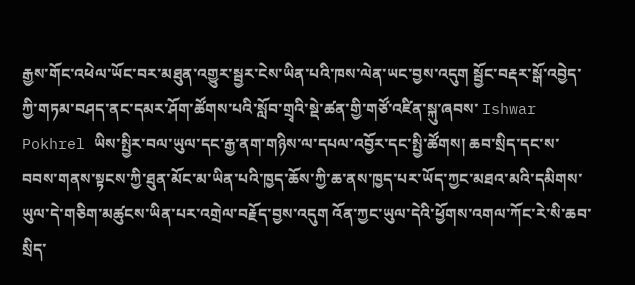རྒྱས་གོང་འཕེལ་ཡོང་བར་མཐུན་འགྱུར་སྦྱར་ངེས་ཡིན་པའི་ཁས་ལེན་ཡང་བྱས་འདུག སྦྱོང་བརྡར་སྒོ་འབྱེད་ཀྱི་གཏམ་བཤད་ནང་དམར་ཤོག་ཚོགས་པའི་སློབ་གྲྭའི་སྡེ་ཚན་གྱི་གཙོ་འཛིན་སྐུ་ཞབས་ Ishwar Pokhrel ཡིས་སྤྱིར་བལ་ཡུལ་དང་རྒྱ་ནག་གཉིས་ལ་དཔལ་འབྱོར་དང་སྤྱི་ཚོགས། ཆབ་སྲིད་དང་ས་བབས་གནས་སྟངས་ཀྱི་ཐུན་མོང་མ་ཡིན་པའི་ཁྱད་ཆོས་ཀྱི་ཆ་ནས་ཁྱད་པར་ཡོད་ཀྱང་མཐའ་མའི་དམིགས་ཡུལ་དེ་གཅིག་མཚུངས་ཡིན་པར་འགྲེལ་བརྗོད་བྱས་འདུག འོན་ཀྱང་ཡུལ་དེའི་ཕྱོགས་འགལ་ཀོང་རེ་སི་ཆབ་སྲིད་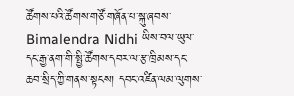ཚོགས་པའི་ཚོགས་གཙོ་གཞོན་པ་སྐུ་ཞབས་ Bimalendra Nidhi ཡིས་བལ་ཡུལ་དང་རྒྱ་ནག་གི་སྤྱི་ཚོགས་དབར་ལ་རྩ་ཁྲིམས་དང་ཆབ་སྲིད་ཀྱི་གནས་སྟངས། དབང་འཛིན་ལམ་ལུགས་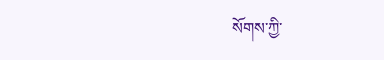སོགས་ཀྱི་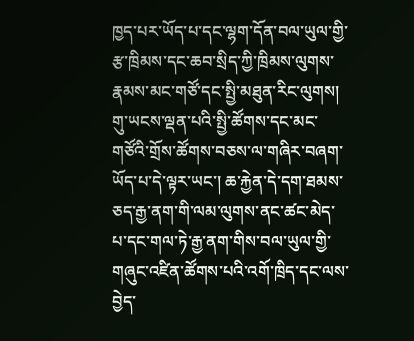ཁྱད་པར་ཡོད་པ་དང་ལྷག་དོན་བལ་ཡུལ་གྱི་རྩ་ཁྲིམས་དང་ཆབ་སྲིད་ཀྱི་ཁྲིམས་ལུགས་རྣམས་མང་གཙོ་དང་སྤྱི་མཐུན་རིང་ལུགས། གུ་ཡངས་ལྡན་པའི་སྤྱི་ཚོགས་དང་མང་གཙོའི་གྲོས་ཚོགས་བཅས་ལ་གཞིར་བཞག་ཡོད་པ་དེ་ལྟར་ཡང་། ཆ་རྐྱེན་དེ་དག་ཐམས་ཅད་རྒྱ་ནག་གི་ལམ་ལུགས་ནང་ཚང་མེད་པ་དང་གལ་ཏེ་རྒྱ་ནག་གིས་བལ་ཡུལ་གྱི་གཞུང་འཛིན་ཚོགས་པའི་འགོ་ཁྲིད་དང་ལས་བྱེད་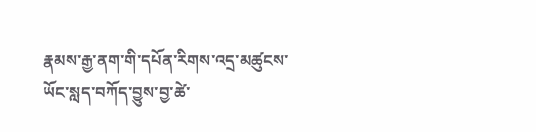རྣམས་རྒྱ་ནག་གི་དཔོན་རིགས་འདྲ་མཚུངས་ཡོང་སླད་བཀོད་བྱུས་བྱ་ཚེ་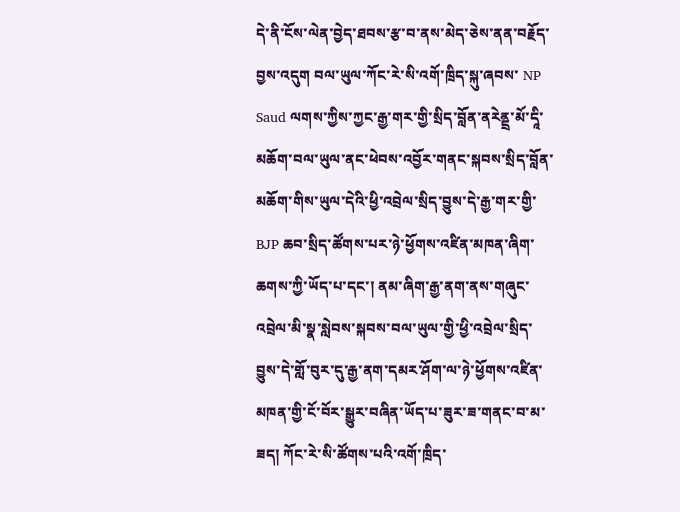དེ་ནི་ངོས་ལེན་བྱེད་ཐབས་རྩ་བ་ནས་མེད་ཅེས་ནན་བརྗོད་བྱས་འདུག བལ་ཡུལ་ཀོང་རེ་སི་འགོ་ཁྲིད་སྐུ་ཞབས་ NP Saud ལགས་ཀྱིས་ཀྱང་རྒྱ་གར་གྱི་སྲིད་བློན་ནརེནྡྲ་མོ་དཱི་མཆོག་བལ་ཡུལ་ནང་ཕེབས་འབྱོར་གནང་སྐབས་སྲིད་བློན་མཆོག་གིས་ཡུལ་དེའི་ཕྱི་འབྲེལ་སྲིད་བྱུས་དེ་རྒྱ་གར་གྱི་ BJP ཆབ་སྲིད་ཚོགས་པར་ཉེ་ཕྱོགས་འཛིན་མཁན་ཞིག་ཆགས་ཀྱི་ཡོད་པ་དང་། ནམ་ཞིག་རྒྱ་ནག་ནས་གཞུང་འབྲེལ་མི་སྣ་སླེབས་སྐབས་བལ་ཡུལ་གྱི་ཕྱི་འབྲེལ་སྲིད་བྱུས་དེ་གློ་བུར་དུ་རྒྱ་ནག་དམར་ཤོག་ལ་ཉེ་ཕྱོགས་འཛིན་མཁན་གྱི་ངོ་བོར་སྒྱུར་བཞིན་ཡོད་པ་ཟུར་ཟ་གནང་བ་མ་ཟད། ཀོང་རེ་སི་ཚོགས་པའི་འགོ་ཁྲིད་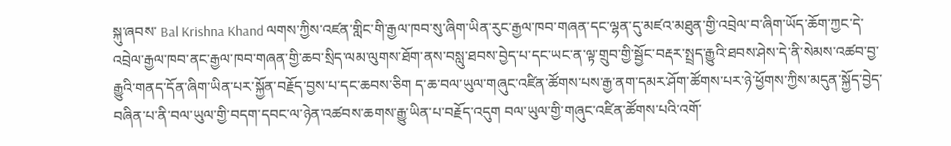སྐུ་ཞབས་ Bal Krishna Khand ལགས་ཀྱིས་འཛན་གླིང་གི་རྒྱལ་ཁབ་སུ་ཞིག་ཡིན་རུང་རྒྱལ་ཁབ་གཞན་དང་ལྷན་དུ་མཛའ་མཐུན་གྱི་འབྲེལ་བ་ཞིག་ཡོད་ཆོག་ཀྱང་དེ་འབྲེལ་རྒྱལ་ཁབ་ནང་རྒྱལ་ཁབ་གཞན་གྱི་ཆབ་སྲིད་ལམ་ལུགས་ཐོག་ནས་བསླུ་ཐབས་བྱེད་པ་དང་ཡང་ན་ལྟ་གྲུབ་གྱི་སྦྱོང་བརྡར་སྤྲད་རྒྱུའི་ཐབས་ཤེས་དེ་ནི་སེམས་འཚབ་བྱ་རྒྱུའི་གནད་དོན་ཞིག་ཡིན་པར་སྐྱོན་བརྗོད་བྱས་པ་དང་ཆབས་ཅིག ད་ཆ་བལ་ཡུལ་གཞུང་འཛིན་ཚོགས་པས་རྒྱ་ནག་དམར་ཤོག་ཚོགས་པར་ཉེ་ཕྱོགས་ཀྱིས་མདུན་སྐྱོད་བྱེད་བཞིན་པ་ནི་བལ་ཡུལ་གྱི་བདག་དབང་ལ་ཉེན་འཚབས་ཆགས་རྒྱུ་ཡིན་པ་བརྗོད་འདུག བལ་ཡུལ་གྱི་གཞུང་འཛིན་ཚོགས་པའི་འགོ་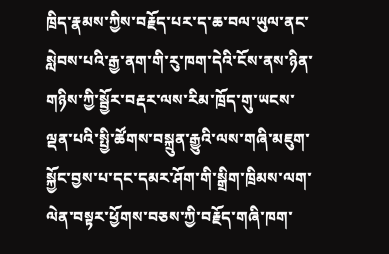ཁྲིད་རྣམས་ཀྱིས་བརྗོད་པར་ད་ཆ་བལ་ཡུལ་ནང་སླེབས་པའི་རྒྱ་ནག་གི་རུ་ཁག་དེའི་ངོས་ནས་ཉིན་གཉིས་ཀྱི་སྦྱོར་བརྡར་ལས་རིམ་ཁྲོད་གུ་ཡངས་ལྡན་པའི་སྤྱི་ཚོགས་བསྐྲུན་རྒྱུའི་ལས་གཞི་མཇུག་སྐྱོང་བྱས་པ་དང་དམར་ཤོག་གི་སྒྲིག་ཁྲིམས་ལག་ལེན་བསྟར་ཕྱོགས་བཅས་ཀྱི་བརྗོད་གཞི་ཁག་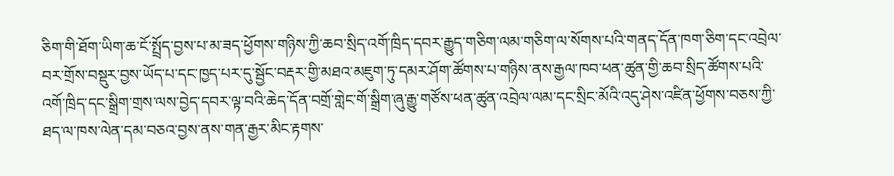ཅིག་གི་ཐོག་ཡིག་ཆ་ངོ་སྤྲོད་བྱས་པ་མ་ཟད་ཕྱོགས་གཉིས་ཀྱི་ཆབ་སྲིད་འགོ་ཁྲིད་དབར་རྒྱུད་གཅིག་ལམ་གཅིག་ལ་སོགས་པའི་གནད་དོན་ཁག་ཅིག་དང་འབྲེལ་བར་གྲོས་བསྡུར་བྱས་ཡོད་པ་དང་ཁྱད་པར་དུ་སྦྱོང་བརྡར་གྱི་མཐའ་མཇུག་ཏུ་དམར་ཤོག་ཚོགས་པ་གཉིས་ནས་རྒྱལ་ཁབ་ཕན་ཚུན་གྱི་ཆབ་སྲིད་ཚོགས་པའི་འགོ་ཁྲིད་དང་སྒྲིག་གྲས་ལས་བྱེད་དབར་ལྟ་བའི་ཆེད་དོན་བགྲོ་གླེང་གོ་སྒྲིག་ཞུ་རྒྱུ་གཙོས་ཕན་ཚུན་འབྲེལ་ལམ་དང་སྲིང་མོའི་འདུ་ཤེས་འཛིན་ཕྱོགས་བཅས་ཀྱི་ཐད་ལ་ཁས་ལེན་དམ་བཅའ་བྱས་ནས་གན་རྒྱར་མིང་རྟགས་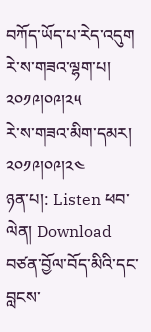བཀོད་ཡོད་པ་རེད་འདུག
རེ་ས་གཟའ་ལྷག་པ། ༢༠༡༩།༠༩།༢༥
རེ་ས་གཟའ་མིག་དམར། ༢༠༡༩།༠༩།༢༤
ཉན་པ།: Listen ཕབ་ལེན། Download བཙན་བྱོལ་བོད་མིའི་དང་བླངས་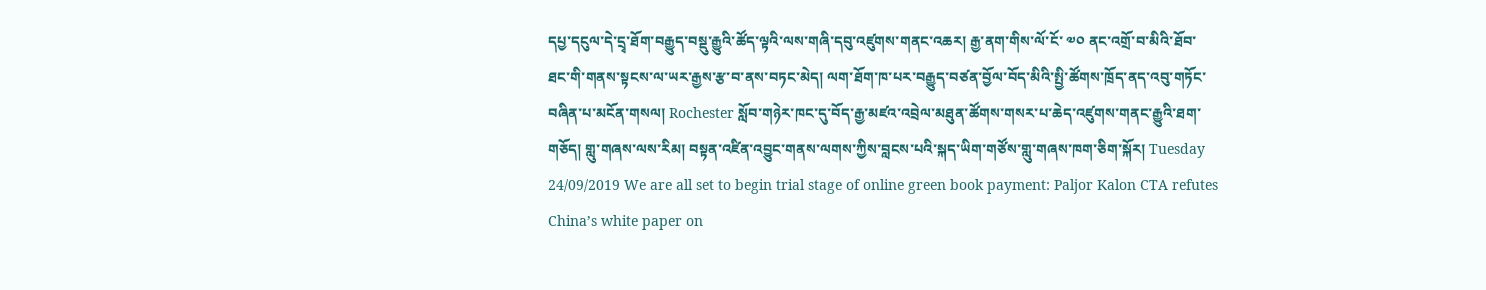དཔྱ་དངུལ་དེ་དྲྭ་ཐོག་བརྒྱུད་བསྡུ་རྒྱུའི་ཚོད་ལྟའི་ལས་གཞི་དབུ་འཛུགས་གནང་འཆར། རྒྱ་ནག་གིས་ལོ་ངོ་ ༧༠ ནང་འགྲོ་བ་མིའི་ཐོབ་ཐང་གི་གནས་སྟངས་ལ་ཡར་རྒྱས་རྩ་བ་ནས་བཏང་མེད། ལག་ཐོག་ཁ་པར་བརྒྱུད་བཙན་བྱོལ་བོད་མིའི་སྤྱི་ཚོགས་ཁྲོད་ནད་འབུ་གཏོང་བཞིན་པ་མངོན་གསལ། Rochester སློབ་གཉེར་ཁང་དུ་བོད་རྒྱ་མཛའ་འབྲེལ་མཐུན་ཚོགས་གསར་པ་ཆེད་འཛུགས་གནང་རྒྱུའི་ཐག་གཅོད། གླུ་གཞས་ལས་རིམ། བསྟན་འཛིན་འབྱུང་གནས་ལགས་ཀྱིས་བླངས་པའི་སྐད་ཡིག་གཙོས་གླུ་གཞས་ཁག་ཅིག་སྐོར། Tuesday 24/09/2019 We are all set to begin trial stage of online green book payment: Paljor Kalon CTA refutes China’s white paper on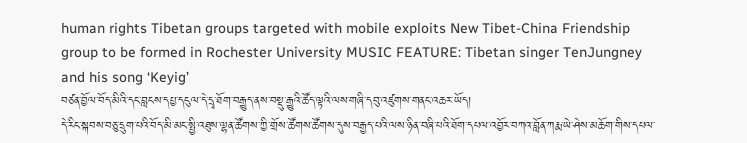human rights Tibetan groups targeted with mobile exploits New Tibet-China Friendship group to be formed in Rochester University MUSIC FEATURE: Tibetan singer TenJungney and his song ‘Keyig’
བཙན་བྱོལ་བོད་མིའི་དང་བླངས་དཔྱ་དངུལ་དེ་དྲྭ་ཐོག་བརྒྱུད་ནས་བསྡུ་རྒྱུའི་ཚོད་ལྟའི་ལས་གཞི་དབུ་འཛུགས་གནང་འཆར་ཡོད།
དེ་རིང་སྐབས་བཅུ་དྲུག་པའི་བོད་མི་མང་སྤྱི་འཐུས་ལྷན་ཚོགས་ཀྱི་གྲོས་ཚོགས་ཚོགས་དུས་བརྒྱད་པའི་ལས་ཉིན་བཞི་པའི་ཐོག་དཔལ་འབྱོར་བཀའ་བློན་ཀརྨ་ཡེ་ཤེས་མཆོག་གིས་དཔལ་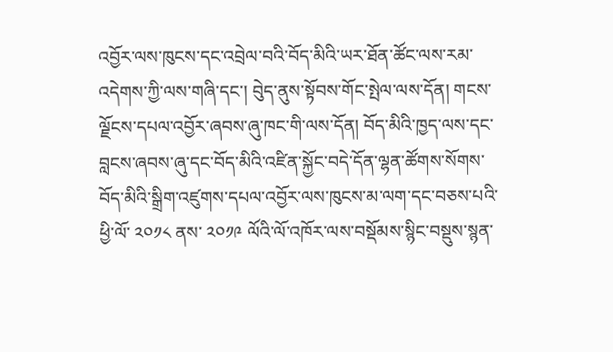འབྱོར་ལས་ཁུངས་དང་འབྲེལ་བའི་བོད་མིའི་ཡར་ཐོན་ཚོང་ལས་རམ་འདེགས་ཀྱི་ལས་གཞི་དང་། བེུད་ནུས་སྟོབས་གོང་སྤེལ་ལས་དོན། གངས་ལྗོངས་དཔལ་འབྱོར་ཞབས་ཞུ་ཁང་གི་ལས་དོན། བོད་མིའི་ཁྱད་ལས་དང་བླངས་ཞབས་ཞུ་དང་བོད་མིའི་འཛིན་སྐྱོང་བདེ་དོན་ལྷན་ཚོགས་སོགས་བོད་མིའི་སྒྲིག་འཛུགས་དཔལ་འབྱོར་ལས་ཁུངས་མ་ལག་དང་བཅས་པའི་ཕྱི་ལོ་ ༢༠༡༨ ནས་ ༢༠༡༩ ལོའི་ལོ་འཁོར་ལས་བསྡོམས་སྙིང་བསྡུས་སྙན་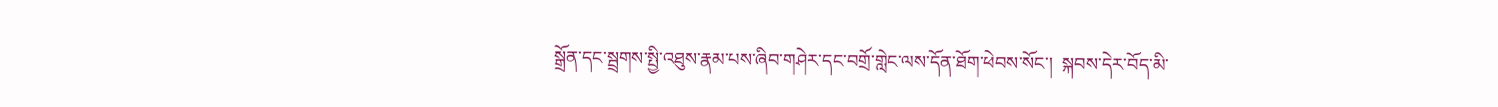སྒྲོན་དང་སྦྲགས་སྤྱི་འཐུས་རྣམ་པས་ཞིབ་གཤེར་དང་བགྲོ་གླེང་ལས་དོན་ཐོག་ཕེབས་སོང་།  སྐབས་དེར་བོད་མི་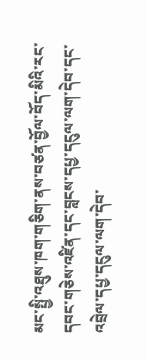མང་སྤྱི་འཐུས་ཁག་གཅིག་ནས་བཙན་བྱོལ་བོད་མིའི་རང་དབང་གཅེས་འཛིན་དང་བླངས་དཔྱ་དངུལ་ལག་དེབ་དང་འབྲེལ་དཔྱ་དངུལ་ལག་དེབ་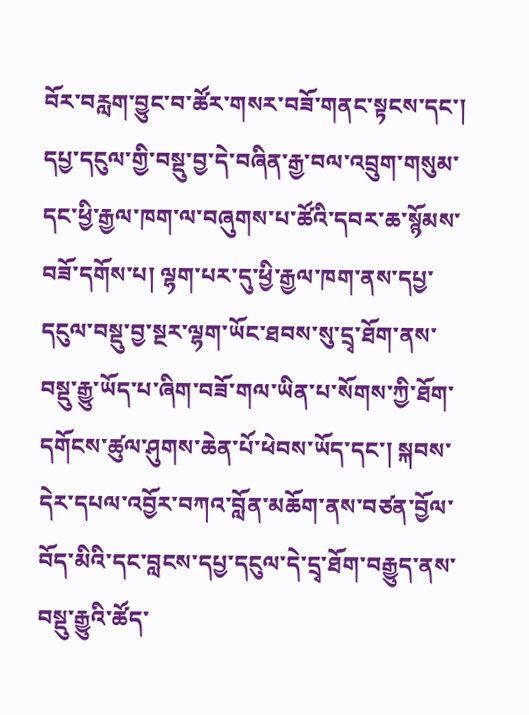བོར་བརླག་བྱུང་བ་ཚོར་གསར་བཟོ་གནང་སྟངས་དང་། དཔྱ་དངུལ་གྱི་བསྡུ་བྱ་དེ་བཞིན་རྒྱ་བལ་འབྲུག་གསུམ་དང་ཕྱི་རྒྱལ་ཁག་ལ་བཞུགས་པ་ཚོའི་དབར་ཆ་སྙོམས་བཟོ་དགོས་པ། ལྷག་པར་དུ་ཕྱི་རྒྱལ་ཁག་ནས་དཔྱ་དངུལ་བསྡུ་བྱ་སྔར་ལྷག་ཡོང་ཐབས་སུ་དྲྭ་ཐོག་ནས་བསྡུ་རྒྱུ་ཡོད་པ་ཞིག་བཟོ་གལ་ཡིན་པ་སོགས་ཀྱི་ཐོག་དགོངས་ཚུལ་ཤུགས་ཆེན་པོ་ཕེབས་ཡོད་དང་། སྐབས་དེར་དཔལ་འབྱོར་བཀའ་བློན་མཆོག་ནས་བཙན་བྱོལ་བོད་མིའི་དང་བླངས་དཔྱ་དངུལ་དེ་དྲྭ་ཐོག་བརྒྱུད་ནས་བསྡུ་རྒྱུའི་ཚོད་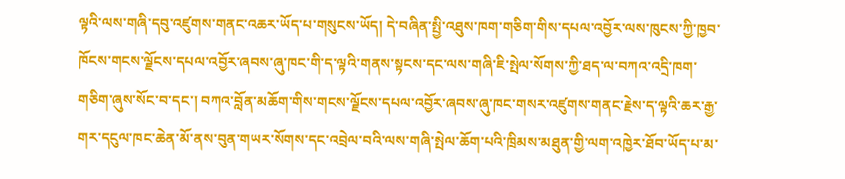ལྟའི་ལས་གཞི་དབུ་འཛུགས་གནང་འཆར་ཡོད་པ་གསུངས་ཡོད། དེ་བཞིན་སྤྱི་འཐུས་ཁག་གཅིག་གིས་དཔལ་འབྱོར་ལས་ཁུངས་ཀྱི་ཁྱབ་ཁོངས་གངས་ལྗོངས་དཔལ་འབྱོར་ཞབས་ཞུ་ཁང་གི་ད་ལྟའི་གནས་སྟངས་དང་ལས་གཞི་ཇི་སྤེལ་སོགས་ཀྱི་ཐད་ལ་བཀའ་འདྲི་ཁག་གཅིག་ཞུས་སོང་བ་དང་། བཀའ་བློན་མཆོག་གིས་གངས་ལྗོངས་དཔལ་འབྱོར་ཞབས་ཞུ་ཁང་གསར་འཛུགས་གནང་རྗེས་ད་ལྟའི་ཆར་རྒྱ་གར་དངུལ་ཁང་ཆེན་མོ་ནས་བུན་གཡར་སོགས་དང་འབྲེལ་བའི་ལས་གཞི་སྤེལ་ཆོག་པའི་ཁྲིམས་མཐུན་གྱི་ལག་འཁྱེར་ཐོབ་ཡོད་པ་མ་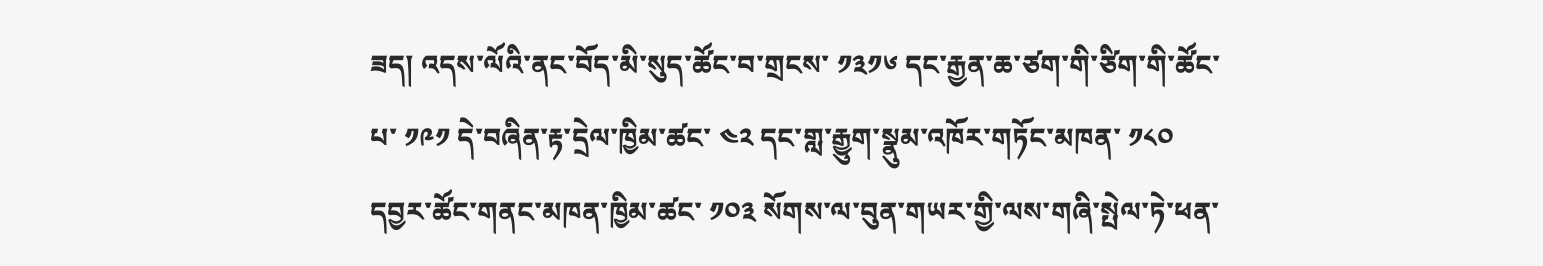ཟད། འདས་ལོའི་ནང་བོད་མི་སུད་ཚོང་བ་གྲངས་ ༡༣༡༦ དང་རྒྱན་ཆ་ཙག་གི་ཙིག་གི་ཚོང་པ་ ༡༩༡ དེ་བཞིན་རྟ་དྲེལ་ཁྱིམ་ཚང་ ༤༢ དང་གླ་རྒྱུག་སྣུམ་འཁོར་གཏོང་མཁན་ ༡༨༠ དབྱར་ཚོང་གནང་མཁན་ཁྱིམ་ཚང་ ༡༠༣ སོགས་ལ་བུན་གཡར་གྱི་ལས་གཞི་སྤེལ་ཏེ་ཕན་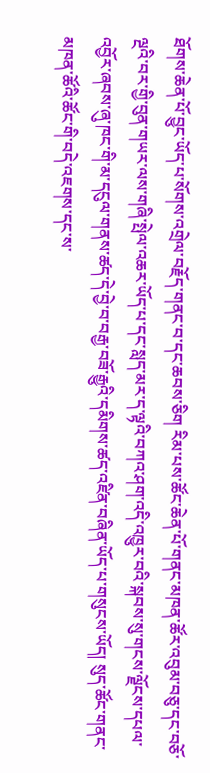ཐོགས་ཆེན་པོ་བྱུང་ཡོད་པ་སོགས་འགྲེལ་བརྗོད་གནང་བ་དང་ཆབས་ཅིག རིམ་པས་ཚོང་ཆེན་པོ་གནང་མཁན་ཚོར་འབུམ་བཅུ་དང་བཅོ་ལྔའི་བར་གྱི་བུན་གཡར་ལས་གཞི་སྤེལ་འཆར་ཡོད་པ་དང་སླད་མར་ད་ལྟའི་བཀའ་ཤག་འདི་འཁྱུར་བའི་སྐབས་སུ་གངས་ལྗོངས་དཔལ་འབྱོར་ཞབས་ཞུ་ཁང་གི་མ་དངུལ་གནས་ཚད་དེ་བྱེ་བ་བརྒྱ་བཟོ་རྒྱུའི་དམིགས་ཚད་འཛིན་བཞིན་ཡོད་པ་གསུངས་ཡོད། སུད་ཚོང་གནང་མཁན་ཚོའི་ཚོང་གི་བདེ་འཇགས་དང་ས་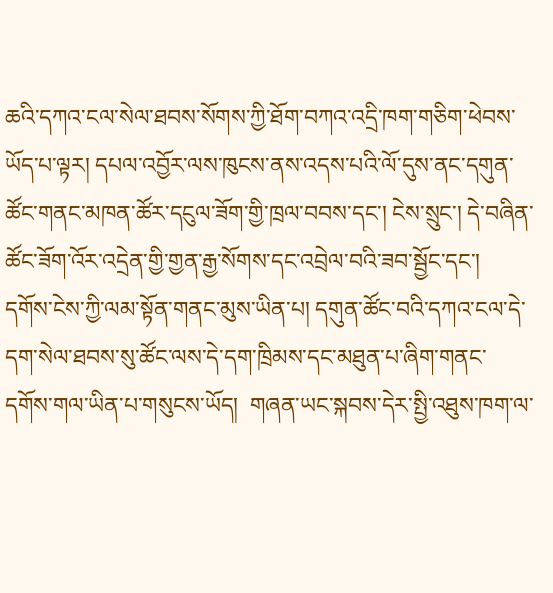ཆའི་དཀའ་ངལ་སེལ་ཐབས་སོགས་ཀྱི་ཐོག་བཀའ་འདྲི་ཁག་གཅིག་ཕེབས་ཡོད་པ་ལྟར། དཔལ་འབྱོར་ལས་ཁུངས་ནས་འདས་པའི་ལོ་དུས་ནང་དགུན་ཚོང་གནང་མཁན་ཚོར་དངུལ་ཟོག་གྱི་ཁྲལ་བབས་དང་། ངེས་སྲུང་། དེ་བཞིན་ཚོང་ཟོག་འོར་འདྲེན་གྱི་གྱན་རྒྱ་སོགས་དང་འབྲེལ་བའི་ཟབ་སྦྱོང་དང་། དགོས་ངེས་ཀྱི་ལམ་སྟོན་གནང་མུས་ཡིན་པ། དགུན་ཚོང་བའི་དཀའ་ངལ་དེ་དག་སེལ་ཐབས་སུ་ཚོང་ལས་དེ་དག་ཁྲིམས་དང་མཐུན་པ་ཞིག་གནང་དགོས་གལ་ཡིན་པ་གསུངས་ཡོད།  གཞན་ཡང་སྐབས་དེར་སྤྱི་འཐུས་ཁག་ལ་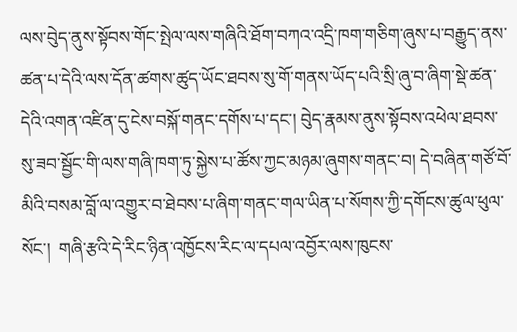ལས་བེུད་ནུས་སྟོབས་གོང་སྤེལ་ལས་གཞིའི་ཐོག་བཀའ་འདྲི་ཁག་གཅིག་ཞུས་པ་བརྒྱུད་ནས་ཚན་པ་དེའི་ལས་དོན་ཚགས་ཚུད་ཡོང་ཐབས་སུ་གོ་གནས་ཡོད་པའི་སྲི་ཞུ་བ་ཞིག་སྡེ་ཚན་དེའི་འགན་འཛིན་དུ་ངེས་བསྐོ་གནང་དགོས་པ་དང་། བེུད་རྣམས་ནུས་སྟོབས་འཕེལ་ཐབས་སུ་ཟབ་སྦྱོང་གི་ལས་གཞི་ཁག་ཏུ་སྐྱེས་པ་ཚོས་ཀྱང་མཉམ་ཞུགས་གནང་བ། དེ་བཞིན་གཙོ་བོ་མིའི་བསམ་བློ་ལ་འགྱུར་བ་ཐེབས་པ་ཞིག་གནང་གལ་ཡིན་པ་སོགས་ཀྱི་དགོངས་ཚུལ་ཕུལ་སོང་།  གཞི་རྩའི་དེ་རིང་ཉིན་འཁྱོངས་རིང་ལ་དཔལ་འབྱོར་ལས་ཁུངས་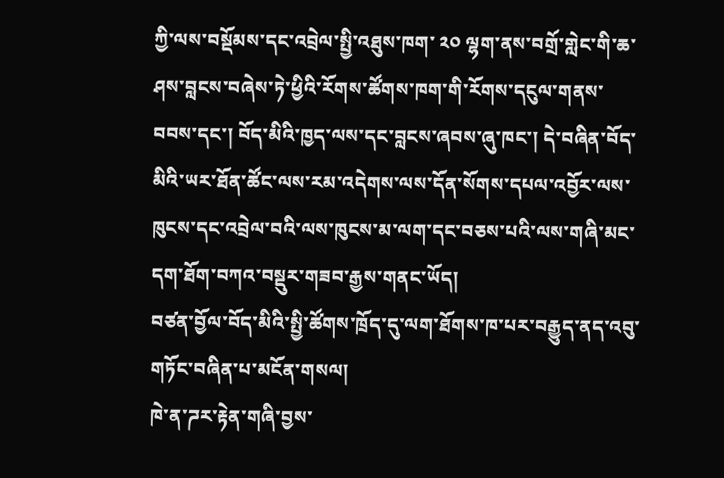ཀྱི་ལས་བསྡོམས་དང་འབྲེལ་སྤྱི་འཐུས་ཁག་ ༢༠ ལྷག་ནས་བགྲོ་གླེང་གི་ཆ་ཤས་བླངས་བཞེས་ཏེ་ཕྱིའི་རོགས་ཚོགས་ཁག་གི་རོགས་དངུལ་གནས་བབས་དང་། བོད་མིའི་ཁྱད་ལས་དང་བླངས་ཞབས་ཞུ་ཁང་། དེ་བཞིན་བོད་མིའི་ཡར་ཐོན་ཚོང་ལས་རམ་འདེགས་ལས་དོན་སོགས་དཔལ་འབྱོར་ལས་ཁུངས་དང་འབྲེལ་བའི་ལས་ཁུངས་མ་ལག་དང་བཅས་པའི་ལས་གཞི་མང་དག་ཐོག་བཀའ་བསྡུར་གཟབ་རྒྱས་གནང་ཡོད།
བཙན་བྱོལ་བོད་མིའི་སྤྱི་ཚོགས་ཁྲོད་དུ་ལག་ཐོགས་ཁ་པར་བརྒྱུད་ནད་འབུ་གཏོང་བཞིན་པ་མངོན་གསལ།
ཁེ་ན་ཌར་རྟེན་གཞི་བྱས་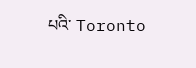པའི་ Toronto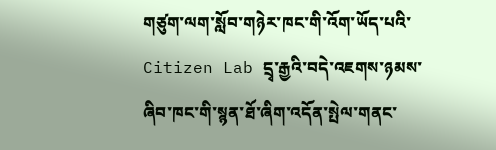གཙུག་ལག་སློབ་གཉེར་ཁང་གི་འོག་ཡོད་པའི་ Citizen Lab དྲྭ་རྒྱའི་བདེ་འཇགས་ཉམས་ཞིབ་ཁང་གི་སྙན་ཐོ་ཞིག་འདོན་སྤེལ་གནང་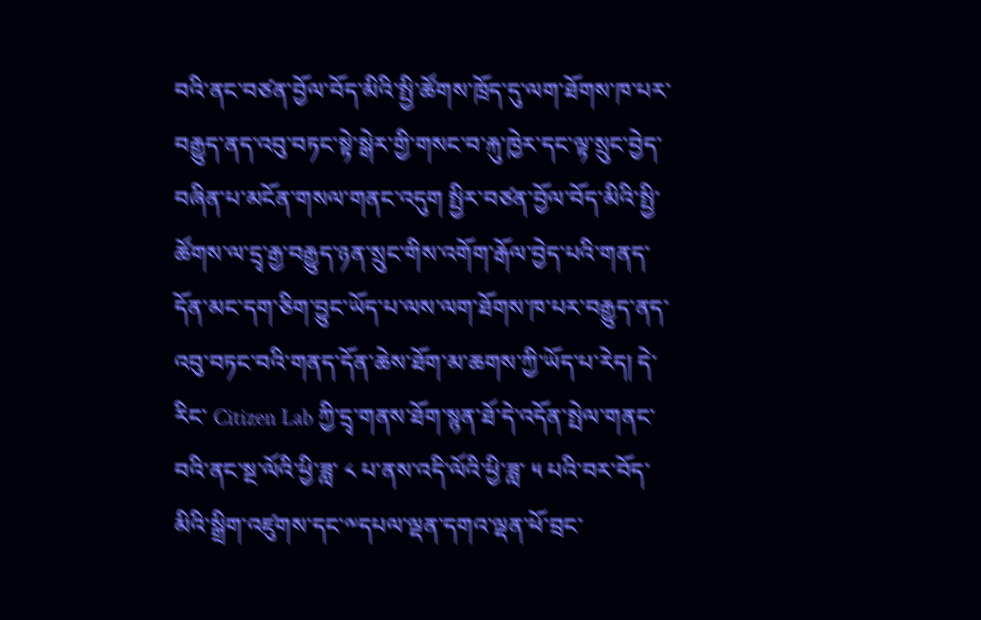བའི་ནང་བཙན་བྱོལ་བོད་མིའི་སྤྱི་ཚོགས་ཁྲོད་དུ་ལག་ཐོགས་ཁ་པར་བརྒྱུད་ནད་འབུ་བཏང་སྟེ་སྒེར་གྱི་གསང་བ་རྐུ་ཁྱེར་དང་ལྟ་སྲུང་བྱེད་བཞིན་པ་མངོན་གསལ་གནང་འདུག སྤྱིར་བཙན་བྱོལ་བོད་མིའི་སྤྱི་ཚོགས་ལ་དྲྭ་རྒྱ་བརྒྱུད་ཉན་སྲུང་གིས་འགོག་རྒོལ་བྱེད་པའི་གནད་དོན་མང་དག་ཅིག་བྱུང་ཡོད་པ་ལས་ལག་ཐོགས་ཁ་པར་བརྒྱུད་ནད་འབུ་བཏང་བའི་གནད་དོན་ཆེས་ཐོག་མ་ཆགས་ཀྱི་ཡོད་པ་རེད། དེ་རིང་ Citizen Lab ཀྱི་དྲྭ་གནས་ཐོག་སྙན་ཐོ་དེ་འདོན་སྤེལ་གནང་བའི་ནང་སྔ་ལོའི་ཕྱི་ཟླ་ ༨ པ་ནས་འདི་ལོའི་ཕྱི་ཟླ་ ༥ པའི་བར་བོད་མིའི་སྒྲིག་འཛུགས་དང་༸དཔལ་ལྡན་དགའ་ལྡན་ཕོ་བྲང་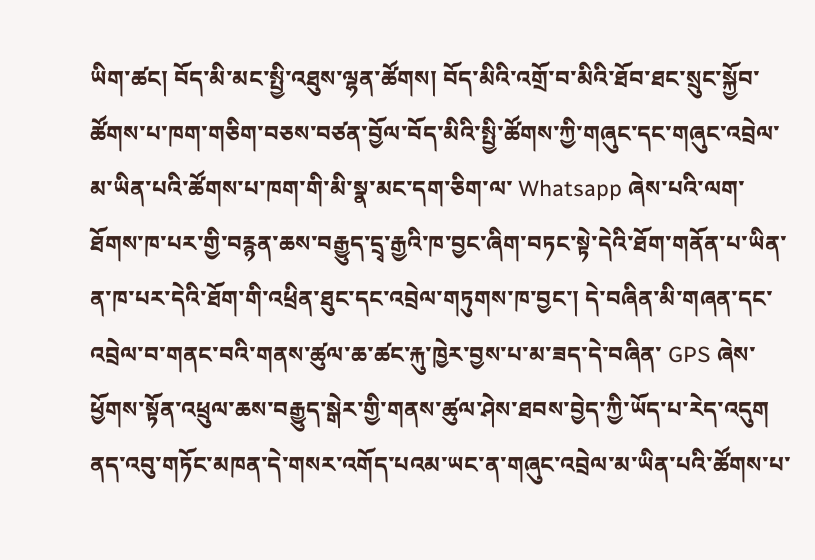ཡིག་ཚང། བོད་མི་མང་སྤྱི་འཐུས་ལྷན་ཚོགས། བོད་མིའི་འགྲོ་བ་མིའི་ཐོབ་ཐང་སྲུང་སྐྱོབ་ཚོགས་པ་ཁག་གཅིག་བཅས་བཙན་བྱོལ་བོད་མིའི་སྤྱི་ཚོགས་ཀྱི་གཞུང་དང་གཞུང་འབྲེལ་མ་ཡིན་པའི་ཚོགས་པ་ཁག་གི་མི་སྣ་མང་དག་ཅིག་ལ་ Whatsapp ཞེས་པའི་ལག་ཐོགས་ཁ་པར་གྱི་བརྙན་ཆས་བརྒྱུད་དྲྭ་རྒྱའི་ཁ་བྱང་ཞིག་བཏང་སྟེ་དེའི་ཐོག་གནོན་པ་ཡིན་ན་ཁ་པར་དེའི་ཐོག་གི་འཕྲིན་ཐུང་དང་འབྲེལ་གཏུགས་ཁ་བྱང་། དེ་བཞིན་མི་གཞན་དང་འབྲེལ་བ་གནང་བའི་གནས་ཚུལ་ཆ་ཚང་རྐུ་ཁྱེར་བྱས་པ་མ་ཟད་དེ་བཞིན་ GPS ཞེས་ཕྱོགས་སྟོན་འཕྲུལ་ཆས་བརྒྱུད་སྒེར་གྱི་གནས་ཚུལ་ཤེས་ཐབས་བྱེད་ཀྱི་ཡོད་པ་རེད་འདུག ནད་འབུ་གཏོང་མཁན་དེ་གསར་འགོད་པའམ་ཡང་ན་གཞུང་འབྲེལ་མ་ཡིན་པའི་ཚོགས་པ་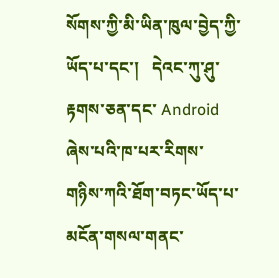སོགས་ཀྱི་མི་ཡིན་ཁུལ་བྱེད་ཀྱི་ཡོད་པ་དང་།   དེའང་ཀུ་ཤུ་རྟགས་ཅན་དང་ Android ཞེས་པའི་ཁ་པར་རིགས་གཉིས་ཀའི་ཐོག་བཏང་ཡོད་པ་མངོན་གསལ་གནང་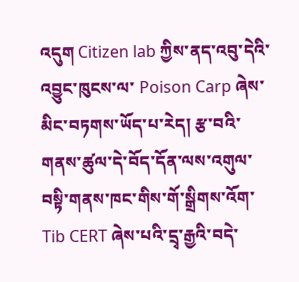འདུག Citizen lab ཀྱིས་ནད་འབུ་དེའི་འབྱུང་ཁུངས་ལ་ Poison Carp ཞེས་མིང་བཏགས་ཡོད་པ་རེད། རྩ་བའི་གནས་ཚུལ་དེ་བོད་དོན་ལས་འགུལ་བསྟི་གནས་ཁང་གིས་གོ་སྒྲིགས་འོག་ Tib CERT ཞེས་པའི་དྲྭ་རྒྱའི་བདེ་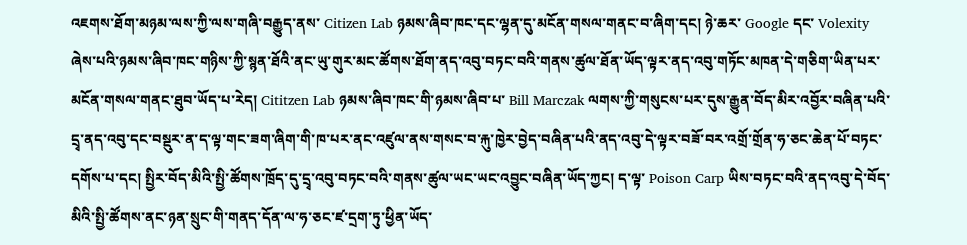འཇགས་ཐོག་མཉམ་ལས་ཀྱི་ལས་གཞི་བརྒྱུད་ནས་ Citizen Lab ཉམས་ཞིབ་ཁང་དང་ལྷན་དུ་མངོན་གསལ་གནང་བ་ཞིག་དང། ཉེ་ཆར་ Google དང་ Volexity ཞེས་པའི་ཉམས་ཞིབ་ཁང་གཉིས་ཀྱི་སྙན་ཐོའི་ནང་ཡུ་གུར་མང་ཚོགས་ཐོག་ནད་འབུ་བཏང་བའི་གནས་ཚུལ་ཐོན་ཡོད་ལྟར་ནད་འབུ་གཏོང་མཁན་དེ་གཅིག་ཡིན་པར་མངོན་གསལ་གནང་ཐུབ་ཡོད་པ་རེད། Cititzen Lab ཉམས་ཞིབ་ཁང་གི་ཉམས་ཞིབ་པ་ Bill Marczak ལགས་ཀྱི་གསུངས་པར་དུས་རྒྱུན་བོད་མིར་འབྱོར་བཞིན་པའི་དྲྭ་ནད་འབུ་དང་བསྡུར་ན་ད་ལྟ་གང་ཟག་ཞིག་གི་ཁ་པར་ནང་འཛུལ་ནས་གསང་བ་རྐུ་ཁྱེར་བྱེད་བཞིན་པའི་ནད་འབུ་དེ་ལྟར་བཟོ་བར་འགྲོ་གྲོན་ཧ་ཅང་ཆེན་པོ་བཏང་དགོས་པ་དང། སྤྱིར་བོད་མིའི་སྤྱི་ཚོགས་ཁྲོད་དུ་དྲྭ་འབུ་བཏང་བའི་གནས་ཚུལ་ཡང་ཡང་འབྱུང་བཞིན་ཡོད་ཀྱང། ད་ལྟ་ Poison Carp ཡིས་བཏང་བའི་ནད་འབུ་དེ་བོད་མིའི་སྤྱི་ཚོགས་ནང་ཉན་སྲུང་གི་གནད་དོན་ལ་ཧ་ཅང་ཛ་དྲག་ཏུ་ཕྱིན་ཡོད་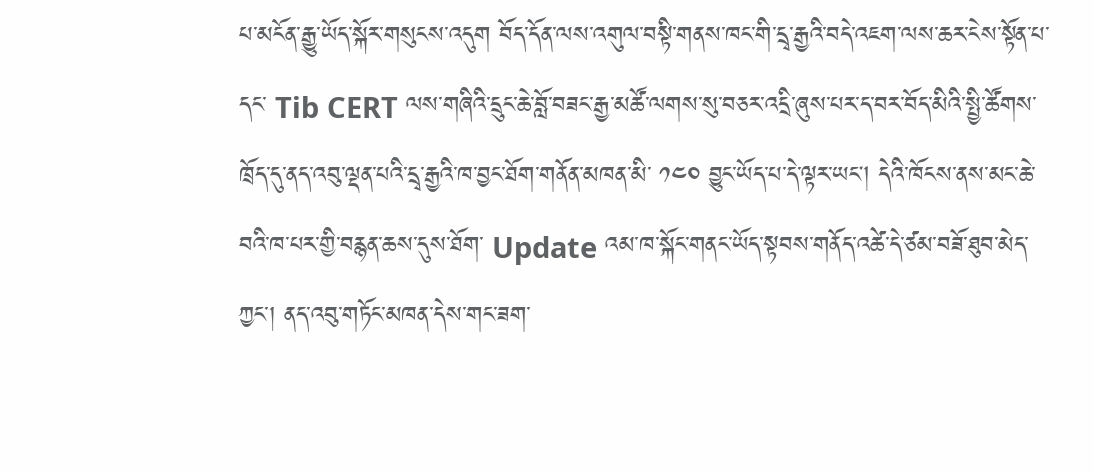པ་མངོན་རྒྱུ་ཡོད་སྐོར་གསུངས་འདུག བོད་དོན་ལས་འགུལ་བསྟི་གནས་ཁང་གི་དྲྭ་རྒྱའི་བདེ་འཇག་ལས་ཆར་ངེས་སྟོན་པ་དང་ Tib CERT ལས་གཞིའི་དྲུང་ཆེ་བློ་བཟང་རྒྱ་མཚོ་ལགས་སུ་བཅར་འདྲི་ཞུས་པར་ད་བར་བོད་མིའི་སྤྱི་ཚོགས་ཁྲོད་དུ་ནད་འབུ་ལྡན་པའི་དྲྭ་རྒྱའི་ཁ་བྱང་ཐོག་གནོན་མཁན་མི་ ༡༤༠ བྱུང་ཡོད་པ་དེ་ལྟར་ཡང། དེའི་ཁོངས་ནས་མང་ཆེ་བའི་ཁ་པར་གྱི་བརྙན་ཆས་དུས་ཐོག་ Update འམ་ཁ་སྐོང་གནང་ཡོད་སྟབས་གནོད་འཚེ་དེ་ཙམ་བཟོ་ཐུབ་མེད་ཀྱང་། ནད་འབུ་གཏོང་མཁན་དེས་གང་ཟག་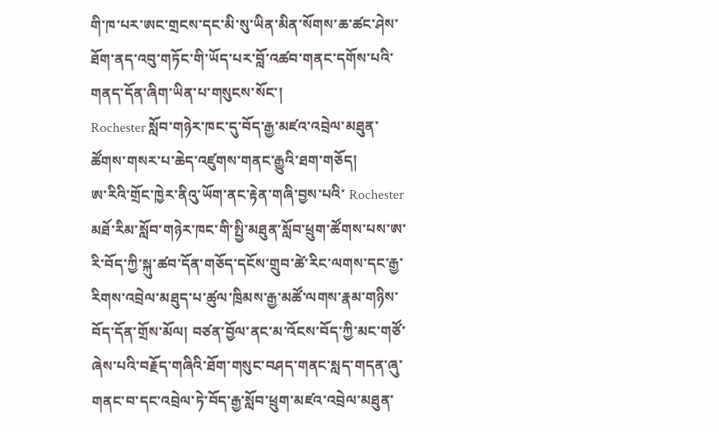གི་ཁ་པར་ཨང་གྲངས་དང་མི་སུ་ཡིན་མིན་སོགས་ཆ་ཚང་ཤེས་ཐོག་ནད་འབུ་གཏོང་གི་ཡོད་པར་བློ་འཚབ་གནང་དགོས་པའི་གནད་དོན་ཞིག་ཡིན་པ་གསུངས་སོང་།
Rochester སློབ་གཉེར་ཁང་དུ་བོད་རྒྱ་མཛའ་འབྲེལ་མཐུན་ཚོགས་གསར་པ་ཆེད་འཛུགས་གནང་རྒྱུའི་ཐག་གཅོད།
ཨ་རིའི་གྲོང་ཁྱེར་ནིའུ་ཡོག་ནང་རྟེན་གཞི་བྱས་པའི་ Rochester མཐོ་རིམ་སློབ་གཉེར་ཁང་གི་སྤྱི་མཐུན་སློབ་ཕྲུག་ཚོགས་པས་ཨ་རི་བོད་ཀྱི་སྐུ་ཚབ་དོན་གཅོད་དངོས་གྲུབ་ཚེ་རིང་ལགས་དང་རྒྱ་རིགས་འབྲེལ་མཐུད་པ་ཚུལ་ཁྲིམས་རྒྱ་མཚོ་ལགས་རྣམ་གཉིས་བོད་དོན་གྲོས་མོལ། བཙན་བྱོལ་ནང་མ་འོངས་བོད་ཀྱི་མང་གཙོ་ཞེས་པའི་བརྗོད་གཞིའི་ཐོག་གསུང་བཤད་གནང་སླད་གདན་ཞུ་གནང་བ་དང་འབྲེལ་ཏེ་བོད་རྒྱ་སློབ་ཕྲུག་མཛའ་འབྲེལ་མཐུན་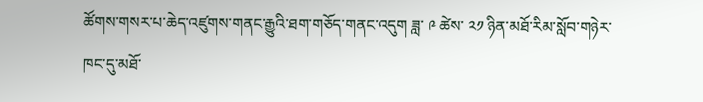ཚོགས་གསར་པ་ཆེད་འཛུགས་གནང་རྒྱུའི་ཐག་གཅོད་གནང་འདུག ཟླ་ ༩ ཚེས་ ༢༡ ཉིན་མཐོ་རིམ་སློབ་གཉེར་ཁང་དུ་མཐོ་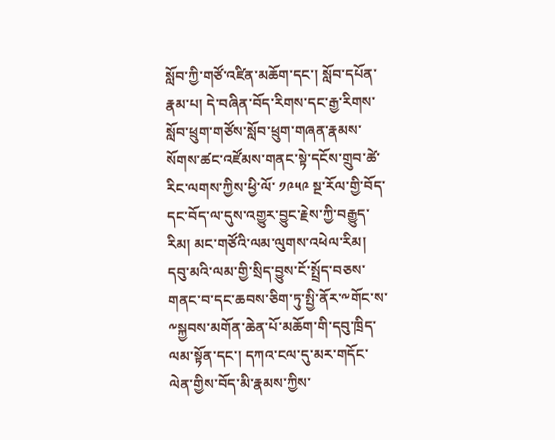སློབ་ཀྱི་གཙོ་འཛིན་མཆོག་དང་། སློབ་དཔོན་རྣམ་པ། དེ་བཞིན་བོད་རིགས་དང་རྒྱ་རིགས་སློབ་ཕྲུག་གཙོས་སློབ་ཕྲུག་གཞན་རྣམས་སོགས་ཚང་འཛོམས་གནང་སྟེ་དངོས་གྲུབ་ཚེ་རིང་ལགས་ཀྱིས་ཕྱི་ལོ་ ༡༩༥༩ སྔ་རོལ་གྱི་བོད་དང་བོད་ལ་དུས་འགྱུར་བྱུང་རྗེས་ཀྱི་བརྒྱུད་རིམ། མང་གཙོའི་ལམ་ལུགས་འཕེལ་རིམ། དབུ་མའི་ལམ་གྱི་སྲིད་བྱུས་ངོ་སྤྲོད་བཅས་གནང་བ་དང་ཆབས་ཅིག་ཏུ་སྤྱི་ནོར་༸གོང་ས་༸སྐྱབས་མགོན་ཆེན་པོ་མཆོག་གི་དབུ་ཁྲིད་ལམ་སྟོན་དང་། དཀའ་ངལ་དུ་མར་གདོང་ལེན་གྱིས་བོད་མི་རྣམས་ཀྱིས་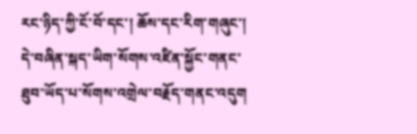རང་ཉིད་ཀྱི་ངོ་བོ་དང་། ཆོས་དང་རིག་གཞུང་།  དེ་བཞིན་སྐད་ཡིག་སོགས་འཛིན་སྐྱོང་གནང་ཐུབ་ཡོད་པ་སོགས་འགྲེལ་བརྗོད་གནང་འདུག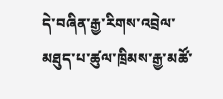དེ་བཞིན་རྒྱ་རིགས་འབྲེལ་མཐུད་པ་ཚུལ་ཁྲིམས་རྒྱ་མཚོ་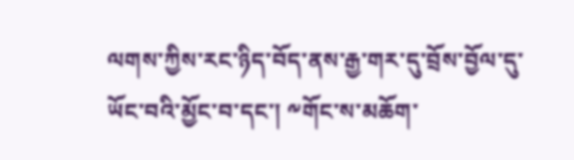ལགས་ཀྱིས་རང་ཉིད་བོད་ནས་རྒྱ་གར་དུ་བྲོས་བྱོལ་དུ་ཡོང་བའི་མྱོང་བ་དང་། ༸གོང་ས་མཆོག་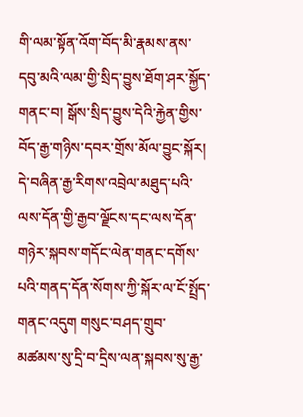གི་ལམ་སྟོན་འོག་བོད་མི་རྣམས་ནས་དབུ་མའི་ལམ་གྱི་སྲིད་བྱུས་ཐོག་ཤར་སྐྱོད་གནང་བ། སྒོས་སྲིད་བྱུས་དེའི་རྐྱེན་གྱིས་བོད་རྒྱ་གཉིས་དབར་གྲོས་མོལ་བྱུང་སྐོར། དེ་བཞིན་རྒྱ་རིགས་འབྲེལ་མཐུད་པའི་ལས་དོན་གྱི་རྒྱབ་ལྗོངས་དང་ལས་དོན་གཉེར་སྐབས་གདོང་ལེན་གནང་དགོས་པའི་གནད་དོན་སོགས་ཀྱི་སྐོར་ལ་ངོ་སྤྲོད་གནང་འདུག གསུང་བཤད་གྲུབ་མཚམས་སུ་དྲི་བ་དྲིས་ལན་སྐབས་སུ་རྒྱ་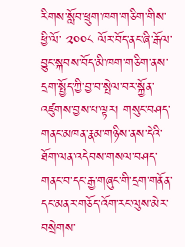རིགས་སློབ་ཕྲུག་ཁག་གཅིག་གིས་ཕྱི་ལོ་ ༢༠༠༨ ལོར་བོད་ནང་ཞི་རྒོལ་བྱུང་སྐབས་བོད་མི་ཁག་གཅིག་ནས་དྲག་སྤྱོད་ཀྱི་བྱ་བ་སྤེལ་བར་སྐྱོན་འཛུགས་བྱས་པ་ལྟར། གསུང་བཤད་གནང་མཁན་རྣམ་གཉིས་ནས་དེའི་ཐོག་ལན་འདེབས་གསལ་བཤད་གནང་བ་དང་རྒྱ་གཞུང་གི་དྲག་གནོན་དང་མནར་གཅོད་འོག་རང་ལུས་མེར་བསྲེགས་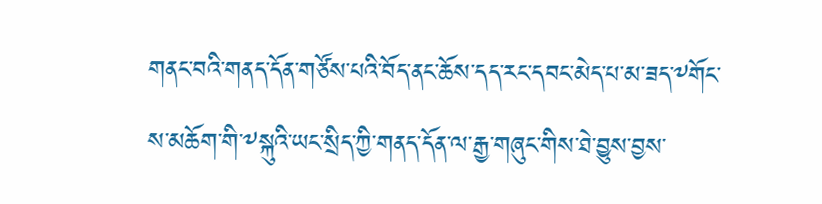གནང་བའི་གནད་དོན་གཙོས་པའི་བོད་ནང་ཆོས་དད་རང་དབང་མེད་པ་མ་ཟད་༸གོང་ས་མཆོག་གི་༸སྐུའི་ཡང་སྲིད་ཀྱི་གནད་དོན་ལ་རྒྱ་གཞུང་གིས་ཐེ་བྱུས་བྱས་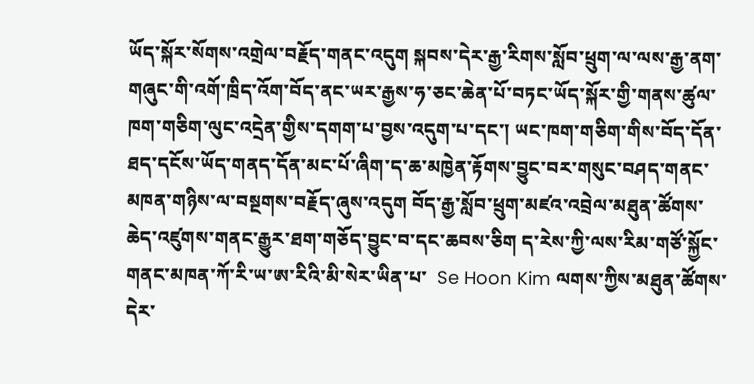ཡོད་སྐོར་སོགས་འགྲེལ་བརྗོད་གནང་འདུག སྐབས་དེར་རྒྱ་རིགས་སློབ་ཕྲུག་ལ་ལས་རྒྱ་ནག་གཞུང་གི་འགོ་ཁྲིད་འོག་བོད་ནང་ཡར་རྒྱས་ཧ་ཅང་ཆེན་པོ་བཏང་ཡོད་སྐོར་གྱི་གནས་ཚུལ་ཁག་གཅིག་ལུང་འདྲེན་གྱིས་དགག་པ་བྱས་འདུག་པ་དང་། ཡང་ཁག་གཅིག་གིས་བོད་དོན་ཐད་དངོས་ཡོད་གནད་དོན་མང་པོ་ཞིག་ད་ཆ་མཁྱེན་རྟོགས་བྱུང་བར་གསུང་བཤད་གནང་མཁན་གཉིས་ལ་བསྔགས་བརྗོད་ཞུས་འདུག བོད་རྒྱ་སློབ་ཕྲུག་མཛའ་འབྲེལ་མཐུན་ཚོགས་ཆེད་འཛུགས་གནང་རྒྱུར་ཐག་གཅོད་བྱུང་བ་དང་ཆབས་ཅིག ད་རེས་ཀྱི་ལས་རིམ་གཙོ་སྐྱོང་གནང་མཁན་ཀོ་རི་ཡ་ཨ་རིའི་མི་སེར་ཡིན་པ་  Se Hoon Kim ལགས་ཀྱིས་མཐུན་ཚོགས་དེར་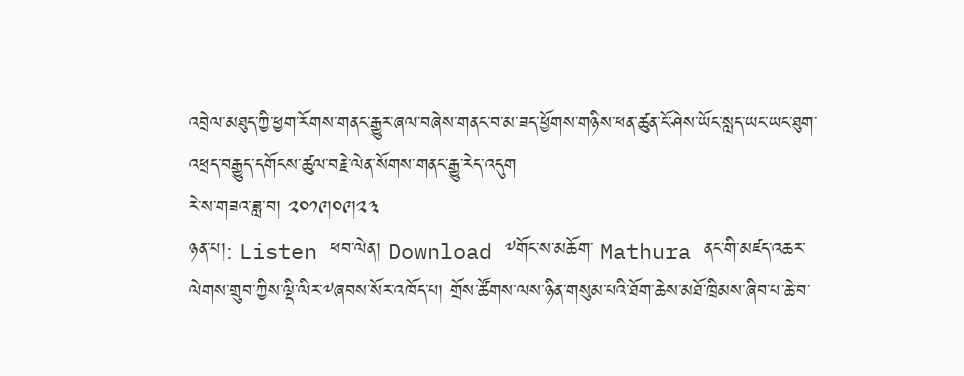འབྲེལ་མཐུད་ཀྱི་ཕྱག་རོགས་གནང་རྒྱུར་ཞལ་བཞེས་གནང་བ་མ་ཟད་ཕྱོགས་གཉིས་ཕན་ཚུན་ངོ་ཤེས་ཡོང་སླད་ཡང་ཡང་ཐུག་འཕྲད་བརྒྱུད་དགོངས་ཚུལ་བརྗེ་ལེན་སོགས་གནང་རྒྱུ་རེད་འདུག
རེ་ས་གཟའ་ཟླ་བ། ༢༠༡༩།༠༩།༢༣
ཉན་པ།: Listen ཕབ་ལེན། Download ༸གོང་ས་མཆོག་ Mathura ནང་གི་མཛད་འཆར་ལེགས་གྲུབ་ཀྱིས་ལྡི་ལིར་༸ཞབས་སོར་འཁོད་པ། གྲོས་ཚོགས་ལས་ཉིན་གསུམ་པའི་ཐོག་ཆེས་མཐོ་ཁྲིམས་ཞིབ་པ་ཆེ་བ་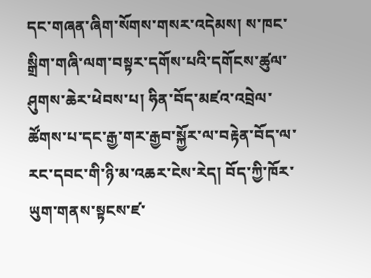དང་གཞན་ཞིག་སོགས་གསར་འདེམས། ས་ཁང་སྒྲིག་གཞི་ལག་བསྟར་དགོས་པའི་དགོངས་ཚུལ་ཤུགས་ཆེར་ཕེབས་པ། ཧིན་བོད་མཛའ་འབྲེལ་ཚོགས་པ་དང་རྒྱ་གར་རྒྱབ་སྐྱོར་ལ་བརྟེན་བོད་ལ་རང་དབང་གི་ཉི་མ་འཆར་ངེས་རེད། བོད་ཀྱི་ཁོར་ཡུག་གནས་སྟངས་ཛ་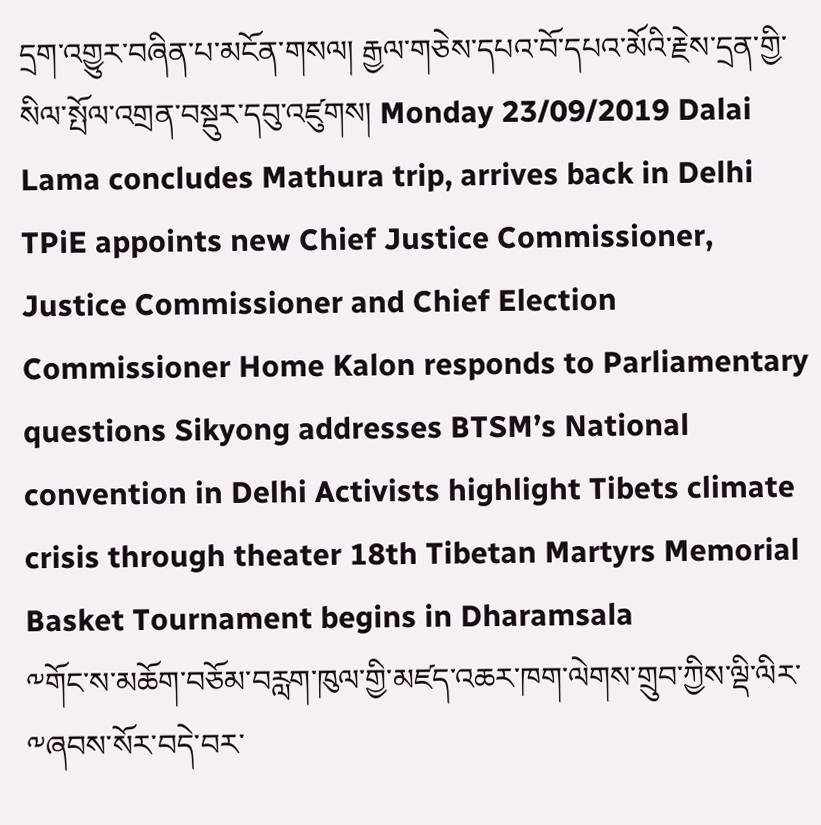དྲག་འགྱུར་བཞིན་པ་མངོན་གསལ། རྒྱལ་གཅེས་དཔའ་བོ་དཔའ་མོའི་རྗེས་དྲན་གྱི་སིལ་སྤོལ་འགྲན་བསྡུར་དབུ་འཛུགས། Monday 23/09/2019 Dalai Lama concludes Mathura trip, arrives back in Delhi TPiE appoints new Chief Justice Commissioner, Justice Commissioner and Chief Election Commissioner Home Kalon responds to Parliamentary questions Sikyong addresses BTSM’s National convention in Delhi Activists highlight Tibets climate crisis through theater 18th Tibetan Martyrs Memorial Basket Tournament begins in Dharamsala
༸གོང་ས་མཆོག་བཅོམ་བརླག་ཁུལ་གྱི་མཛད་འཆར་ཁག་ལེགས་གྲུབ་ཀྱིས་ལྡི་ལིར་༸ཞབས་སོར་བདེ་བར་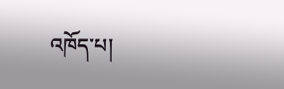འཁོད་པ།